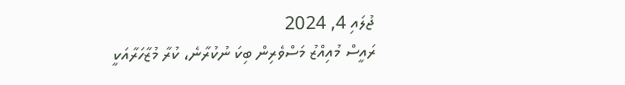ޖުލައި 4, 2024
ރައީސް މުއިއްޒު މަސްވެރިން ބިކަ ނުކުރާނެ، ކުރާ މުޒާހަރާއަކީ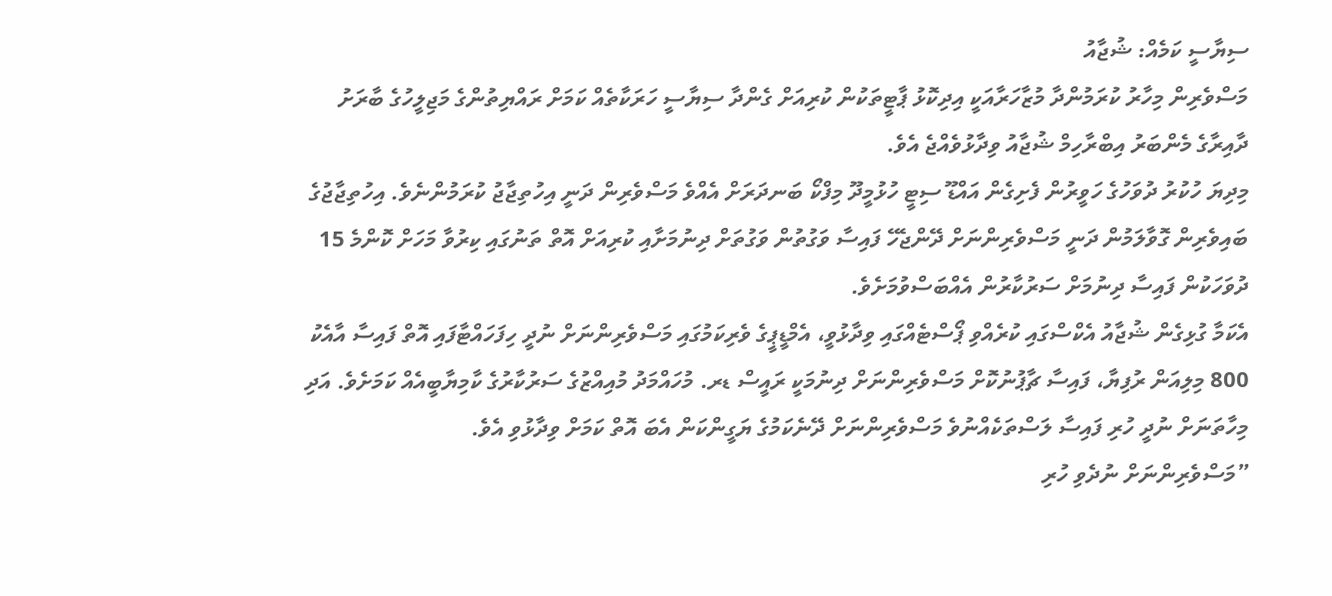ސިޔާސީ ކަމެއް: ޝުޖާއު
މަސްވެރިން މިހާރު ކުރަމުންދާ މުޒާހަރާއަކީ އިދިކޮޅު ޕާޓީތަކުން ކުރިއަށް ގެންދާ ސިޔާސީ ހަރަކާތެއް ކަމަށް ރައްޔިތުންގެ މަޖިލީހުގެ ބާރަށު ދާއިރާގެ މެންބަރު އިބްރާހިމް ޝުޖާއު ވިދާޅުވެއްޖެ އެވެ.
މިދިޔަ ހުކުރު ދުވަހުގެ ހަވީރުން ފެށިގެން އައްޑޫ ސިޓީ ހުޅުމީދޫ މިފްކޯ ބަނދަރަށް އެއްވެ މަސްވެރިން ދަނީ އިހުތިޖާޖު ކުރަމުންނެވެ. އިހުތިޖާޖުގެ ބައިވެރިން ގޮވާލަމުން ދަނީ މަސްވެރިންނަށް ދޭންޖެހޭ ފައިސާ ވަގުތުން ވަގުތަށް ދިނުމަށާއި ކުރިއަށް އޮތް ތަނުގައި ކިރުވާ މަހަށް ކޮންމެ 15 ދުވަހަކުން ފައިސާ ދިނުމަށް ސަރުކާރުން އެއްބަސްވުމަށެވެ.
އެކަމާ ގުޅިގެން ޝުޖާއު އެކްސްގައި ކުރެއްވި ޕޯސްޓެއްގައި ވިދާޅުވީ، އެމްޑީޕީގެ ވެރިކަމުގައި މަސްވެރިންނަށް ނުދީ ހިފަހައްޓާފައި އޮތް ފައިސާ އާއެކު 800 މިލިއަން ރުފިޔާ، ފައިސާ ޗާޕުނުކޮށް މަސްވެރިންނަށް ދިނުމަކީ ރައީސް ޑރ. މުހައްމަދު މުއިއްޒުގެ ސަރުކާރުގެ ކާމިޔާބީއެއް ކަމަށެވެ. އަދި މިހާތަނަށް ނުދީ ހުރި ފައިސާ ލަސްތަކެއްނުވެ މަސްވެރިންނަށް ދޭނެކަމުގެ ޔަގީންކަން އެބަ އޮތް ކަމަށް ވިދާޅުވި އެވެ.
”މަސްވެރިންނަށް ނުދެވި ހުރި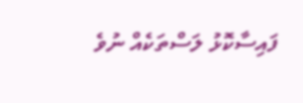ފައިސާކޮޅު ލަސްތަކެއް ނުވެ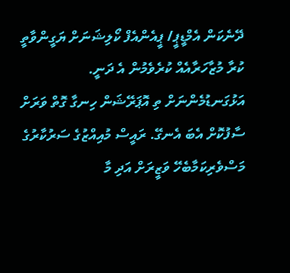ދޭނެކަން އެމްޑީޕީ/ ޕީއެންއެފް ކޯލިޝަނަށް ޔަގީންވާތީ ކުރާ މުޒާހަރާއެއް ކުރެވެމުން އެ ދަނީ. އަޅުގަނޑުމެންނަށް ތި އޮޕަރޭޝަން ހިނގާ ގޮތް ވަރަށް ސާފުކޮށް އެބަ އެނގޭ. ރައީސް މުއިއްޒުގެ ސަރުކާރުގެ މަސްވެރިކަމާބެހޭ ވަޒީރަށް އަދި މާ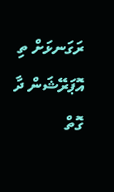ރަގަނޅަށް ތި އޮޕަރޭޝަން ދާ ގޮތް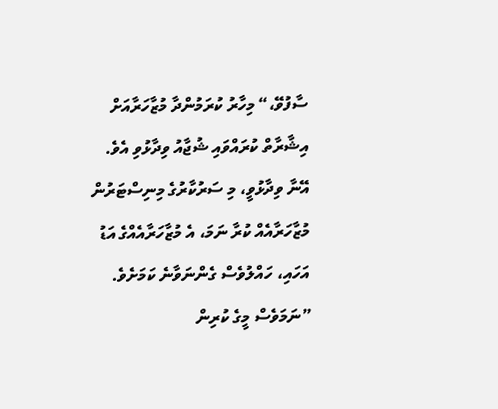ސާފުވޭ،“ މިހާރު ކުރަމުންދާ މުޒާހަރާއަށް އިޝާރާތް ކުރައްވައި ޝުޖާއު ވިދާޅުވި އެވެ.
އޭނާ ވިދާޅުވީ، މި ސަރުކާރުގެ މިނިސްޓަރުން މުޒާހަރާއެއް ކުރާ ނަމަ، އެ މުޒާހަރާއެއްގެ އަޑު އަހައި، ހައްލުވެސް ގެންނަވާނެ ކަމަށެވެ.
”ނަމަވެސް މީގެ ކުރިން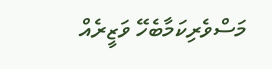މަސްވެރިކަމާބެހޭ ވަޒީރެއް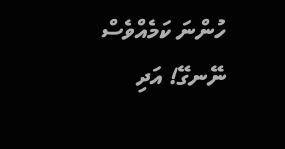ހުންނަ ކަމެއްވެސް ނޭނގޭ! އަދި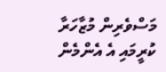މަސްވެރިން މުޒާހަރާ ކުރީމައި އެ އެންމެން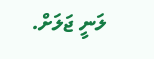ލަނީ ޖަލަށް.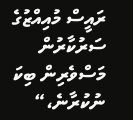ރައީސް މުއިއްޒުގެ ސަރުކާރުން މަސްވެރިން ބިކަ ނުކުރާނެ،“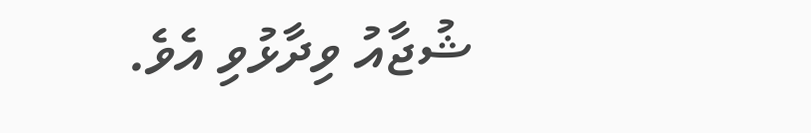ޝުޖާއު ވިދާޅުވި އެވެ.